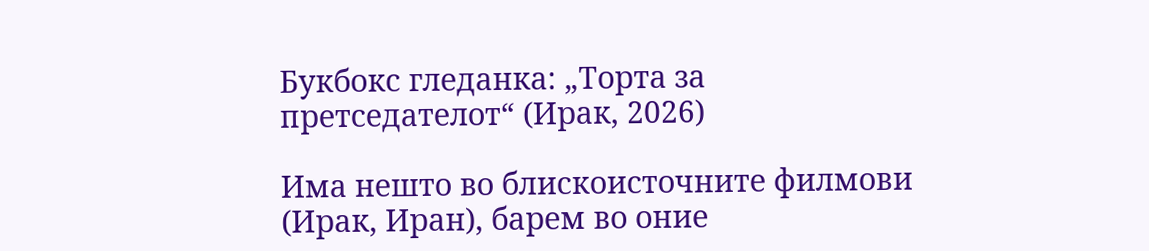Букбокс гледанка: „Торта за претседателот“ (Ирак, 2026)

Има нешто во блискоисточните филмови (Ирак, Иран), барем во оние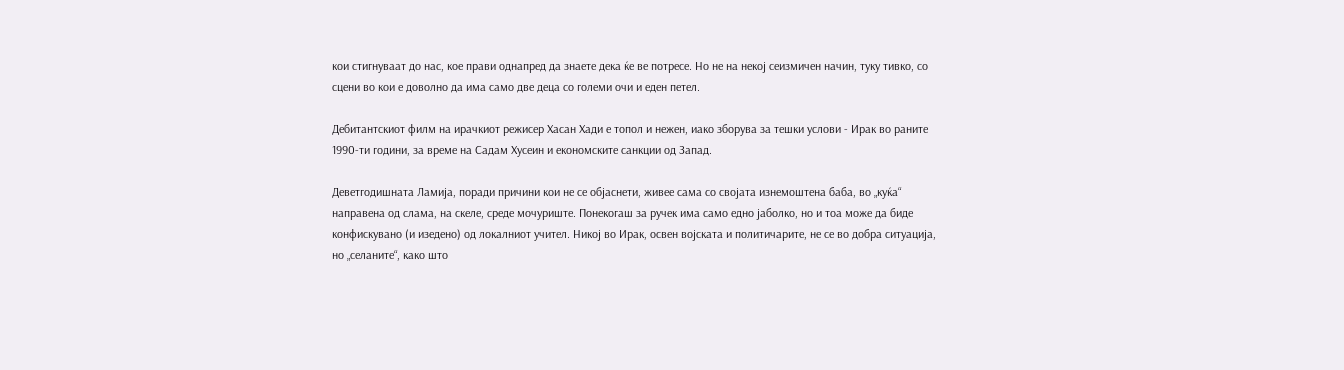кои стигнуваат до нас, кое прави однапред да знаете дека ќе ве потресе. Но не на некој сеизмичен начин, туку тивко, со сцени во кои е доволно да има само две деца со големи очи и еден петел.

Дебитантскиот филм на ирачкиот режисер Хасан Хади е топол и нежен, иако зборува за тешки услови - Ирак во раните 1990-ти години, за време на Садам Хусеин и економските санкции од Запад.

Деветгодишната Ламија, поради причини кои не се објаснети, живее сама со својата изнемоштена баба, во „куќа“ направена од слама, на скеле, среде мочуриште. Понекогаш за ручек има само едно јаболко, но и тоа може да биде конфискувано (и изедено) од локалниот учител. Никој во Ирак, освен војската и политичарите, не се во добра ситуација, но „селаните“, како што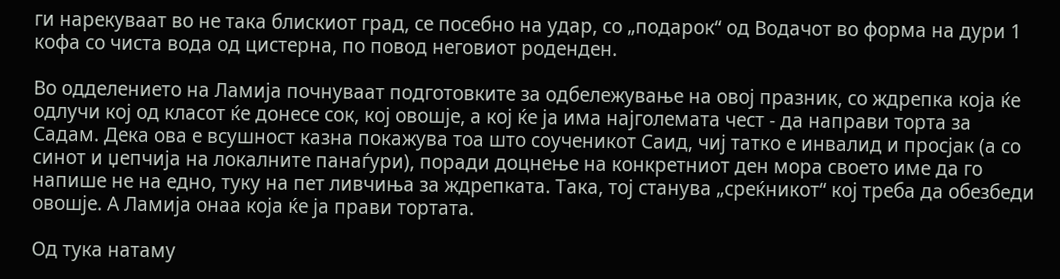ги нарекуваат во не така блискиот град, се посебно на удар, со „подарок“ од Водачот во форма на дури 1 кофа со чиста вода од цистерна, по повод неговиот роденден.

Во одделението на Ламија почнуваат подготовките за одбележување на овој празник, со ждрепка која ќе одлучи кој од класот ќе донесе сок, кој овошје, а кој ќе ја има најголемата чест - да направи торта за Садам. Дека ова е всушност казна покажува тоа што соученикот Саид, чиј татко е инвалид и просјак (а со синот и џепчија на локалните панаѓури), поради доцнење на конкретниот ден мора своето име да го напише не на едно, туку на пет ливчиња за ждрепката. Така, тој станува „среќникот“ кој треба да обезбеди овошје. А Ламија онаа која ќе ја прави тортата.

Од тука натаму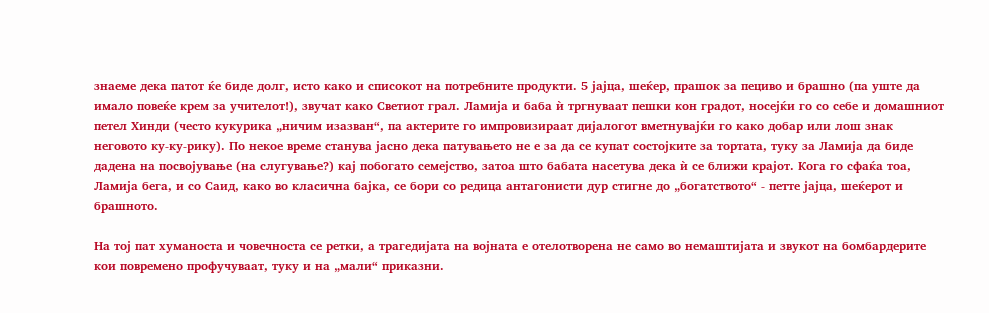знаеме дека патот ќе биде долг, исто како и списокот на потребните продукти. 5 јајца, шеќер, прашок за пециво и брашно (па уште да имало повеќе крем за учителот!), звучат како Светиот грал. Ламија и баба ѝ тргнуваат пешки кон градот, носејќи го со себе и домашниот петел Хинди (често кукурика „ничим изазван“, па актерите го импровизираат дијалогот вметнувајќи го како добар или лош знак неговото ку-ку-рику). По некое време станува јасно дека патувањето не е за да се купат состојките за тортата, туку за Ламија да биде дадена на посвојување (на слугување?) кај побогато семејство, затоа што бабата насетува дека ѝ се ближи крајот. Кога го сфаќа тоа, Ламија бега, и со Саид, како во класична бајка, се бори со редица антагонисти дур стигне до „богатството“ - петте јајца, шеќерот и брашното.

На тој пат хуманоста и човечноста се ретки, а трагедијата на војната е отелотворена не само во немаштијата и звукот на бомбардерите кои повремено профучуваат, туку и на „мали“ приказни.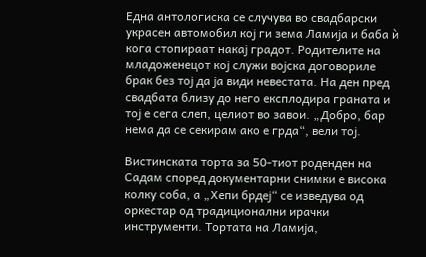Една антологиска се случува во свадбарски украсен автомобил кој ги зема Ламија и баба ѝ кога стопираат накај градот. Родителите на младоженецот кој служи војска договориле брак без тој да ја види невестата. На ден пред свадбата близу до него експлодира граната и тој е сега слеп, целиот во завои. „Добро, бар нема да се секирам ако е грда“, вели тој.

Вистинската торта за 50-тиот роденден на Садам според документарни снимки е висока колку соба, а „Хепи брдеј“ се изведува од оркестар од традиционални ирачки инструменти. Тортата на Ламија,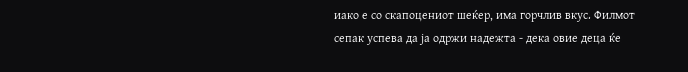иако е со скапоцениот шеќер, има горчлив вкус. Филмот сепак успева да ја одржи надежта - дека овие деца ќе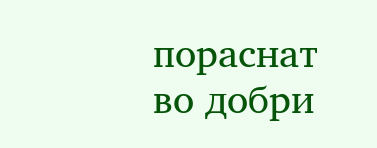пораснат во добри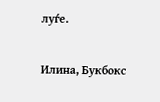луѓе.

Илина, Букбокс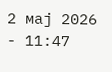2 мај 2026 - 11:47